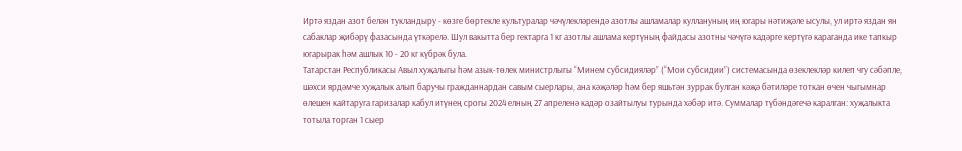Иртә яздан азот белән тукландыру - көзге бөртекле культуралар чәчүлекләрендә азотлы ашламалар куллануның иң югары нәтиҗәле ысулы, ул иртә яздан ян сабаклар җибәрү фазасында үткәрелә. Шул вакытта бер гектарга 1 кг азотлы ашлама кертүның файдасы азотны чәчүгә кадәрге кертүгә караганда ике тапкыр югарырак һәм ашлык 10 - 20 кг күбрәк була.
Татарстан Республикасы Авыл хуҗалыгы һәм азык-төлек министрлыгы “Минем субсидияләр” (“Мои субсидии”) системасында өзеклекләр килеп чгу сәбәпле, шәхси ярдәмче хуҗалык алып баручы гражданнардан савым сыерлары, ана кәҗәләр һәм бер яшьтән зуррак булган кәҗә бәтиләре тоткан өчен чыгымнар өлешен кайтаруга гаризалар кабул итүнең срогы 2024 елның 27 апреленә кадәр озайтылуы турында хәбәр итә. Суммалар түбәндәгечә каралган: хуҗалыкта тотыла торган 1 сыер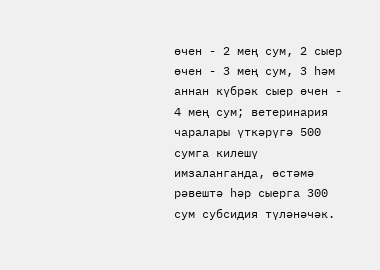өчен - 2 мең сум, 2 сыер өчен - 3 мең сум, 3 һәм аннан күбрәк сыер өчен - 4 мең сум; ветеринария чаралары үткәрүгә 500 сумга килешү имзаланганда, өстәмә рәвештә һәр сыерга 300 сум субсидия түләнәчәк.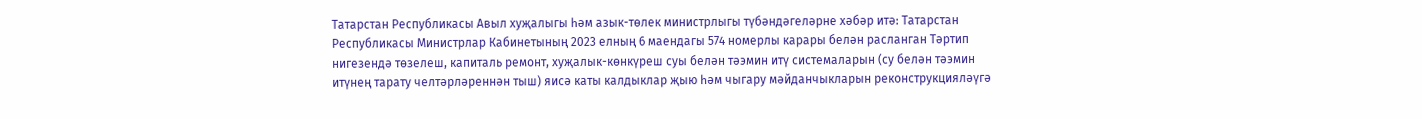Татарстан Республикасы Авыл хуҗалыгы һәм азык-төлек министрлыгы түбәндәгеләрне хәбәр итә: Татарстан Республикасы Министрлар Кабинетының 2023 елның 6 маендагы 574 номерлы карары белән расланган Тәртип нигезендә төзелеш, капиталь ремонт, хуҗалык-көнкүреш суы белән тәэмин итү системаларын (су белән тәэмин итүнең тарату челтәрләреннән тыш) яисә каты калдыклар җыю һәм чыгару мәйданчыкларын реконструкцияләүгә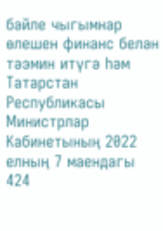бәйле чыгымнар өлешен финанс белән тәэмин итүгә һәм Татарстан Республикасы Министрлар Кабинетының 2022 елның 7 маендагы 424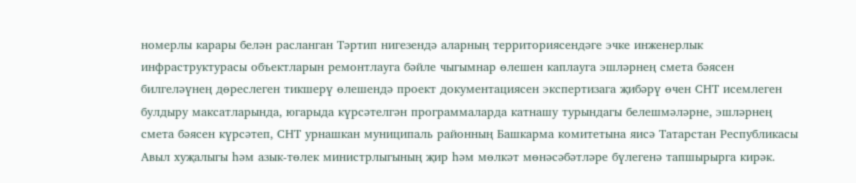номерлы карары белән расланган Тәртип нигезендә аларның территориясендәге эчке инженерлык инфраструктурасы объектларын ремонтлауга бәйле чыгымнар өлешен каплауга эшләрнең смета бәясен билгеләүнең дөреслеген тикшерү өлешендә проект документациясен экспертизага җибәрү өчен СНТ исемлеген булдыру максатларында, югарыда күрсәтелгән программаларда катнашу турындагы белешмәләрне, эшләрнең смета бәясен күрсәтеп, СНТ урнашкан муниципаль районның Башкарма комитетына яисә Татарстан Республикасы Авыл хуҗалыгы һәм азык-төлек министрлыгының җир һәм мөлкәт мөнәсәбәтләре бүлегенә тапшырырга кирәк.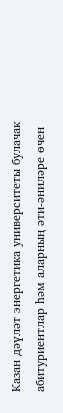Казан дәүләт энергетика университеты булачак абитуриентлар һәм аларның әти-әниләре өчен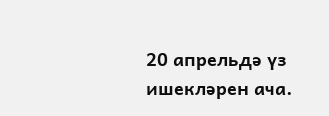20 апрельдә үз ишекләрен ача.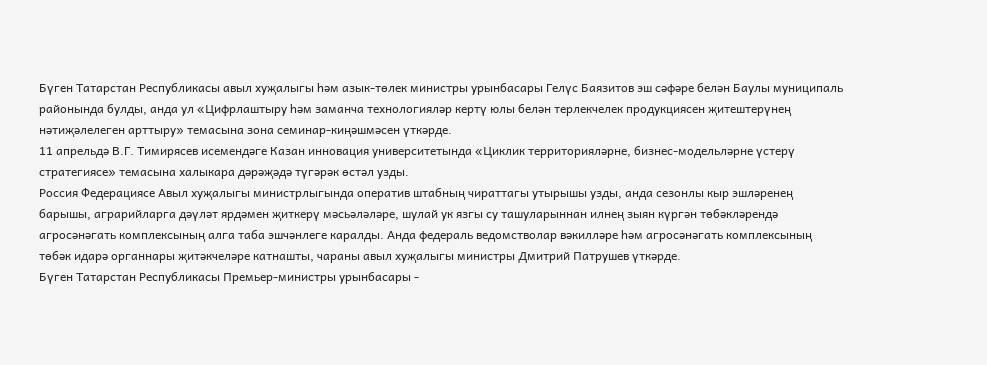Бүген Татарстан Республикасы авыл хуҗалыгы һәм азык-төлек министры урынбасары Гелүс Баязитов эш сәфәре белән Баулы муниципаль районында булды, анда ул «Цифрлаштыру һәм заманча технологияләр кертү юлы белән терлекчелек продукциясен җитештерүнең нәтиҗәлелеген арттыру» темасына зона семинар-киңәшмәсен үткәрде.
11 апрельдә В.Г. Тимирясев исемендәге Казан инновация университетында «Циклик территорияләрне, бизнес-модельләрне үстерү стратегиясе» темасына халыкара дәрәҗәдә түгәрәк өстәл узды.
Россия Федерациясе Авыл хуҗалыгы министрлыгында оператив штабның чираттагы утырышы узды, анда сезонлы кыр эшләренең барышы, аграрийларга дәүләт ярдәмен җиткерү мәсьәләләре, шулай ук язгы су ташуларыннан илнең зыян күргән төбәкләрендә агросәнәгать комплексының алга таба эшчәнлеге каралды. Анда федераль ведомстволар вәкилләре һәм агросәнәгать комплексының төбәк идарә органнары җитәкчеләре катнашты, чараны авыл хуҗалыгы министры Дмитрий Патрушев үткәрде.
Бүген Татарстан Республикасы Премьер-министры урынбасары -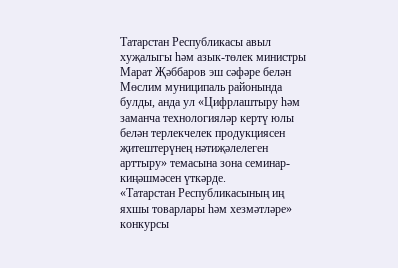Татарстан Республикасы авыл хуҗалыгы һәм азык-төлек министры Марат Җәббаров эш сәфәре белән Мөслим муниципаль районында булды, анда ул «Цифрлаштыру һәм заманча технологияләр кертү юлы белән терлекчелек продукциясен җитештерүнең нәтиҗәлелеген арттыру» темасына зона семинар-киңәшмәсен үткәрде.
«Татарстан Республикасының иң яхшы товарлары һәм хезмәтләре» конкурсы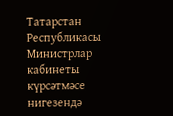Татарстан Республикасы Министрлар кабинеты күрсәтмәсе нигезендә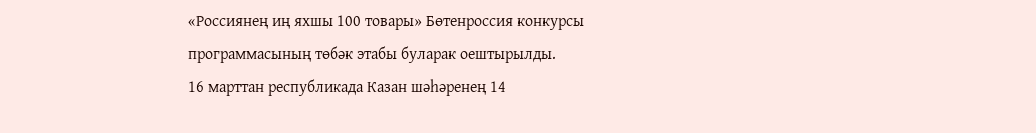«Россиянең иң яхшы 100 товары» Бөтенроссия конкурсы программасының төбәк этабы буларак оештырылды.
16 марттан республикада Казан шәһәренең 14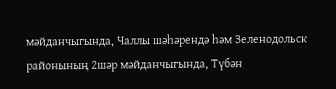мәйданчыгында, Чаллы шәһәрендә һәм Зеленодольск районының 2шәр мәйданчыгында, Түбән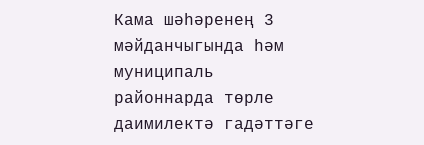Кама шәһәренең 3 мәйданчыгында һәм муниципаль районнарда төрле даимилектә гадәттәге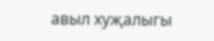авыл хуҗалыгы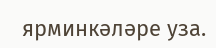ярминкәләре уза.